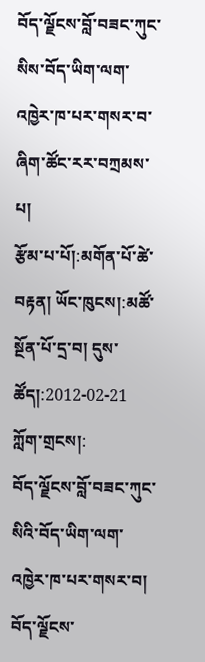བོད་ལྗོངས་བློ་བཟང་ཀུང་སིས་བོད་ཡིག་ལག་འཁྱེར་ཁ་པར་གསར་བ་ཞིག་ཚོང་རར་བཀྲམས་པ།
རྩོམ་པ་པོ།:མགོན་པོ་ཚེ་བརྟན། ཡོང་ཁུངས།:མཚོ་སྔོན་པོ་དྲ་བ། དུས་ཚོད།:2012-02-21 ཀློག་གྲངས།:
བོད་ལྗོངས་བློ་བཟང་ཀུང་སིའི་བོད་ཡིག་ལག་འཁྱེར་ཁ་པར་གསར་བ།
བོད་ལྗོངས་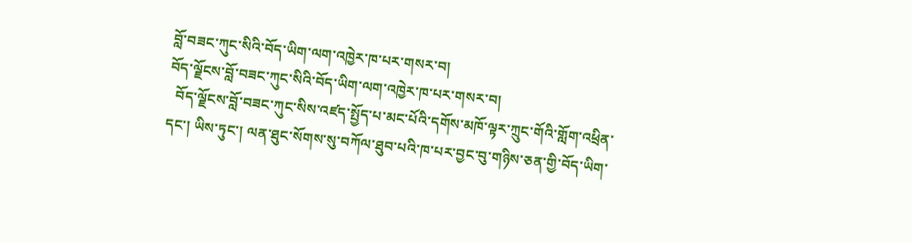བློ་བཟང་ཀུང་སིའི་བོད་ཡིག་ལག་འཁྱེར་ཁ་པར་གསར་བ།
བོད་ལྗོངས་བློ་བཟང་ཀུང་སིའི་བོད་ཡིག་ལག་འཁྱེར་ཁ་པར་གསར་བ།
  བོད་ལྗོངས་བློ་བཟང་ཀུང་སིས་འཛད་སྤྱོད་པ་མང་པོའི་དགོས་མཁོ་ལྟར་ཀྲུང་གོའི་གློག་འཕྲིན་དང་། ཡིས་ཏུང་། ལན་ཐུང་སོགས་སུ་བཀོལ་ཐུབ་པའི་ཁ་པར་བྱང་བུ་གཉིས་ཅན་གྱི་བོད་ཡིག་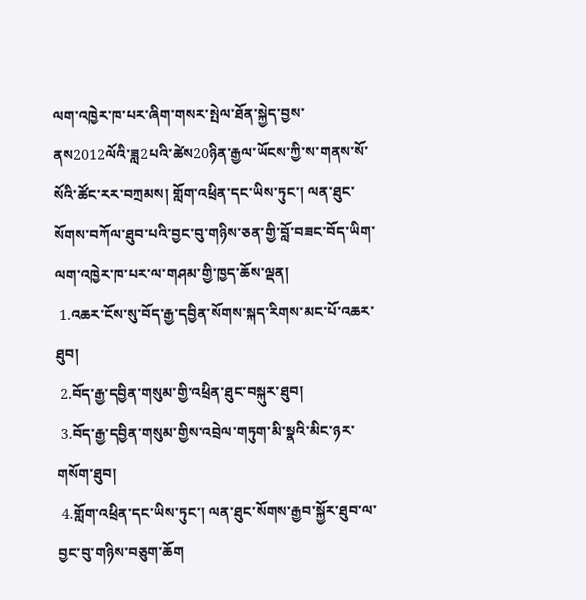ལག་འཁྱེར་ཁ་པར་ཞིག་གསར་སྤེལ་ཐོན་སྐྱེད་བྱས་ནས2012ལོའི་ཟླ2པའི་ཚེས20ཉིན་རྒྱལ་ཡོངས་ཀྱི་ས་གནས་སོ་སོའི་ཚོང་རར་བཀྲམས། གློག་འཕྲིན་དང་ཡིས་ཏུང་། ལན་ཐུང་སོགས་བཀོལ་ཐུབ་པའི་བྱང་བུ་གཉིས་ཅན་གྱི་བློ་བཟང་བོད་ཡིག་ལག་འཁྱེར་ཁ་པར་ལ་གཤམ་གྱི་ཁྱད་ཆོས་ལྡན།
 1.འཆར་ངོས་སུ་བོད་རྒྱ་དབྱིན་སོགས་སྐད་རིགས་མང་པོ་འཆར་ཐུབ།
 2.བོད་རྒྱ་དབྱིན་གསུམ་གྱི་འཕྲིན་ཐུང་བསྐུར་ཐུབ།
 3.བོད་རྒྱ་དབྱིན་གསུམ་གྱིས་འབྲེལ་གཏུག་མི་སྣའི་མིང་ཉར་གསོག་ཐུབ།
 4.གློག་འཕྲིན་དང་ཡིས་ཏུང་། ལན་ཐུང་སོགས་རྒྱབ་སྐྱོར་ཐུབ་ལ་བྱང་བུ་གཉིས་བཅུག་ཆོག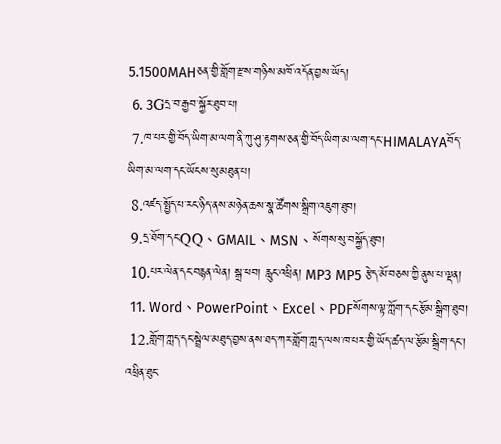5.1500MAHཅན་གྱི་གློག་རྫས་གཉིས་མཁོ་འདོན་བྱས་ཡོད།
 6. 3Gདྲ་བ་རྒྱབ་སྐྱོར་ཐུབ་པ།
 7.ཁ་པར་གྱི་བོད་ཡིག་མ་ལག་ནི་ཀུ་ཤུ་རྟགས་ཅན་གྱི་བོད་ཡིག་མ་ལག་དང་HIMALAYAབོད་ཡིག་མ་ལག་དང་ཡོངས་སུ་མཐུན་པ།
 8.འཛད་སྤྱོད་པ་རང་ཉིད་ནས་མཉེན་ཆས་སྣ་ཚོགས་སྒྲིག་འཇུག་ཐུབ།
 9.དྲ་ཐོག་དང་QQ、GMAIL、MSN、སོགས་སུ་བསྐྱོད་ཐུབ།
 10.པར་ལེན་དང་བརྙན་ལེན། སྒྲ་ཕབ། རླུང་འཕྲིན། MP3 MP5 རྩེད་མོ་བཅས་ཀྱི་ནུས་པ་ལྡན།
 11. Word、PowerPoint、Excel、PDFསོགས་ལྟ་ཀློག་དང་རྩོམ་སྒྲིག་ཐུབ།
 12.གློག་ཀླད་དང་སྦྲེལ་མཐུད་བྱས་ནས་ཐད་ཀར་གློག་ཀླད་ལས་ཁ་པར་གྱི་ཡོད་ཚད་ལ་རྩོམ་སྒྲིག་དང་། འཕྲིན་ཐུང་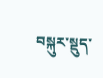བསྐུར་སྡུད་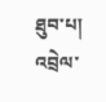ཐུབ་པ།
འབྲེལ་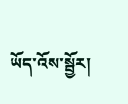ཡོད་འོས་སྦྱོར།